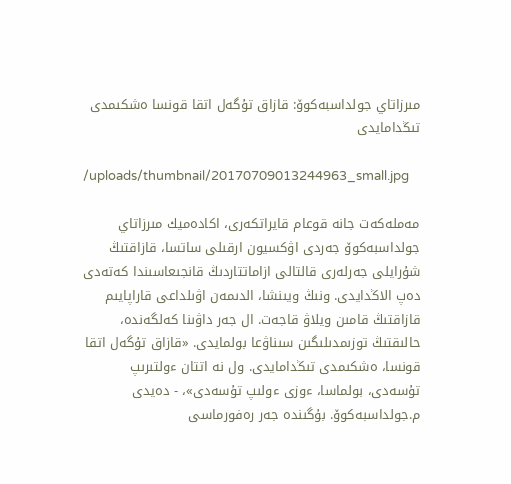مىرزاتاي جولداسبەكوۆ: قازاق تۇگەل اتقا قونسا ەشكىمدى تىڭدامايدى

/uploads/thumbnail/20170709013244963_small.jpg

مەملەكەت جانە قوعام قايراتكەرى، اكادەميك مىرزاتاي جولداسبەكوۆ جەردى اۋكسيون ارقىلى ساتسا، قازاقتىڭ شۇرايلى جەرلەرى قالتالى ازاماتتاردىڭ قانجىعاسىندا كەتەدى دەپ الاڭدايدى. ونىڭ ويىنشا، الدىمەن اۋىلداعى قاراپايىم قازاقتىڭ قامىن ويلاۋ قاجەت. ال جەر داۋىنا كەلگەندە، حالىقتىڭ توزىمدىلىگىن سىناۋعا بولمايدى. «قازاق تۇگەل اتقا قونسا، ەشكىمدى تىڭدامايدى. ول نە اتتان ءولتىرىپ تۇسەدى، بولماسا، ءوزى ءولىپ تۇسەدى»، - دەيدى م.جولداسبەكوۆ. بۇگىندە جەر رەفورماسى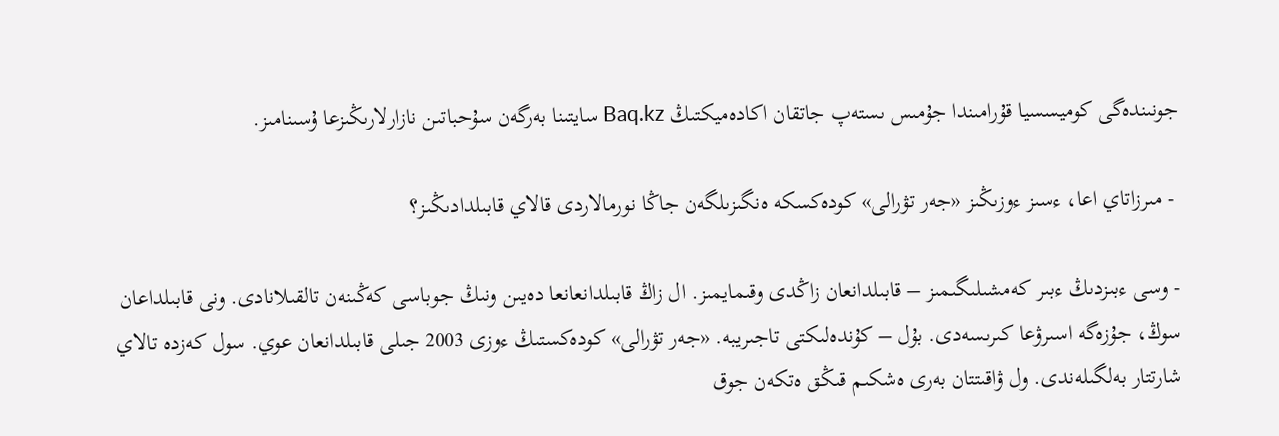جونىندەگى كوميسسيا قۇرامىندا جۇمىس ىستەپ جاتقان اكادەميكتىڭ Baq.kz سايتىنا بەرگەن سۇحباتىن نازارلارىڭىزعا ۇسىنامىز.

 - مىرزاتاي اعا، ءسىز ءوزىڭىز «جەر تۋرالى» كودەكسكە ەنگىزىلگەن جاڭا نورمالاردى قالاي قابىلدادىڭىز؟

- وسى ءبىزدىڭ ءبىر كەمشىلىگىمىز – قابىلدانعان زاڭدى وقىمايمىز. ال زاڭ قابىلدانعانعا دەيىن ونىڭ جوباسى كەڭىنەن تالقىلانادى. ونى قابىلداعان سوڭ، جۇزەگە اسىرۋعا كىرىسەدى. بۇل – كۇندەلىكتى تاجىريبە. «جەر تۋرالى» كودەكستىڭ ءوزى 2003 جىلى قابىلدانعان عوي. سول كەزدە تالاي شارتتار بەلگىلەندى. ول ۋاقىتتان بەرى ەشكىم قىڭق ەتكەن جوق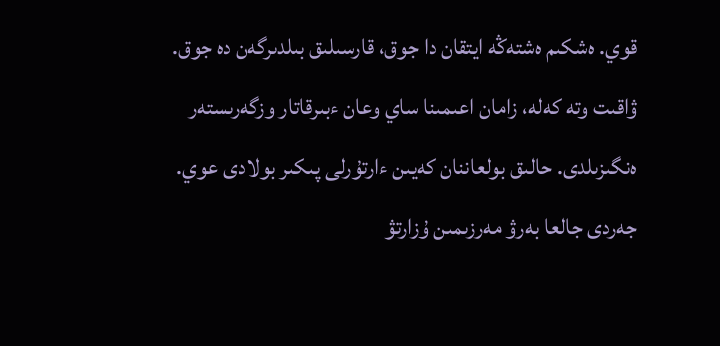قوي. ەشكىم ەشتەڭە ايتقان دا جوق، قارسىلىق بىلدىرگەن دە جوق. ۋاقىت وتە كەلە، زامان اعىمىنا ساي وعان ءبىرقاتار وزگەرىستەر ەنگىزىلدى. حالىق بولعاننان كەيىن ءارتۇرلى پىكىر بولادى عوي. جەردى جالعا بەرۋ مەرزىمىن ۇزارتۋ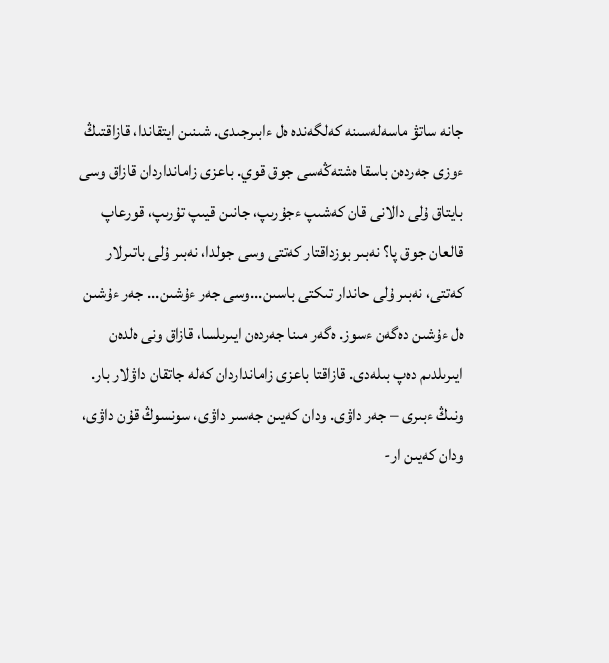جانە ساتۋ ماسەلەسىنە كەلگەندە ەل ءابىرجىدى. شىنىن ايتقاندا، قازاقتىڭ ءوزى جەردەن باسقا ەشتەڭەسى جوق قوي. باعزى زامانداردان قازاق وسى بايتاق ۇلى دالانى قان كەشىپ ءجۇرىپ، جانىن قيىپ تۇرىپ، قورعاپ قالعان جوق پا؟ نەبىر بوزداقتار كەتتى وسى جولدا، نەبىر ۇلى باتىرلار كەتتى، نەبىر ۇلى حاندار تىكتى باسىن...وسى جەر ءۇشىن... جەر ءۇشىن ەل ءۇشىن دەگەن ءسوز. ەگەر مىنا جەردەن ايىرىلسا، قازاق ونى ەلدەن ايىرىلدىم دەپ بىلەدى. قازاقتا باعزى زامانداردان كەلە جاتقان داۋلار بار. ونىڭ ءبىرى – جەر داۋى. ودان كەيىن جەسىر داۋى، سونسوڭ قۇن داۋى، ودان كەيىن ار-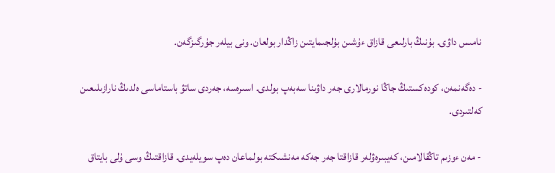نامىس داۋى. بۇنىڭ بارلىعى قازاق ءۇشىن بۇلجىمايتىن زاڭدار بولعان. ونى بيلەر جۇرگىزگەن.

- دەگەنمەن، كودەكستىڭ جاڭا نورمالارى جەر داۋىنا سەبەپ بولدى. اسىرەسە، جەردى ساتۋ باستاماسى ەلدىڭ نارازىلىعىن كەلتىردى.

- مەن ءوزىم تاڭقالامىن، كەيبىرەۋلەر قازاقتا جەر جەكە مەنشىكتە بولماعان دەپ سويلەيدى. قازاقتىڭ وسى ۇلى بايتاق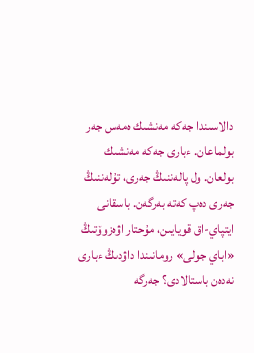دالاسىندا جەكە مەنشىك ەمەس جەر بولماعان. ءبارى جەكە مەنشىك بولعان. ول پالەننىڭ جەرى، تۇلەننىڭ جەرى دەپ كەتە بەرگەن. باسقانى ايتپاي-اق قويايىن، مۇحتار اۋەزوۆتىڭ «اباي جولى» رومانىندا داۋدىڭ ءبارى نەدەن باستالادى؟ جەرگە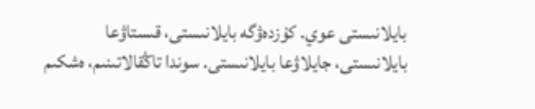بايلانىستى عوي. كۇزدەۋگە بايلانىستى، قىستاۋعا بايلانىستى، جايلاۋعا بايلانىستى. سوندا تاڭقالاتىنىم، ەشكىم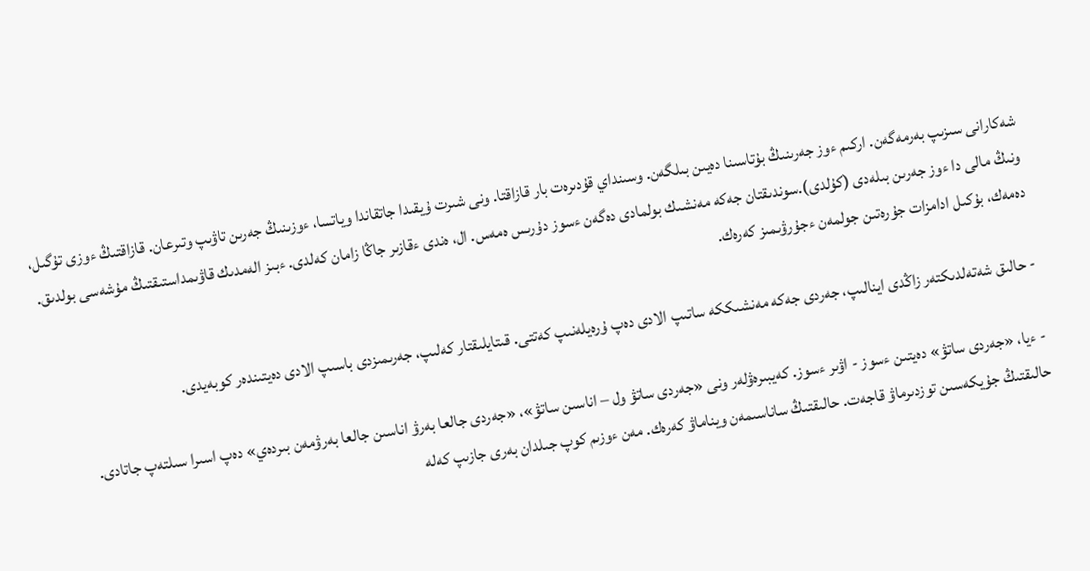شەكارانى سىزىپ بەرمەگەن. اركىم ءوز جەرىنىڭ بۇتاسىنا دەيىن بىلگەن. وسىنداي قۇدىرەت بار قازاقتا. ونى شىرت ۇيقىدا جاتقاندا وياتسا، ءوزىنىڭ جەرىن تاۋىپ وتىرعان. قازاقتىڭ ءوزى تۇگىل، ونىڭ مالى دا ءوز جەرىن بىلەدى (كۇلدى).سوندىقتان جەكە مەنشىك بولمادى دەگەن ءسوز دۇرىس ەمەس. ال، ەندى ءقازىر جاڭا زامان كەلدى. ءبىز الەمدىك قاۋىمداستىقتىڭ مۇشەسى بولدىق. دەمەك، بۇكىل ادامزات جۇرەتىن جولمەن ءجۇرۋىمىز كەرەك.

- حالىق شەتەلدىكتەر زاڭدى اينالىپ، جەردى جەكە مەنشىككە ساتىپ الادى دەپ ۇرەيلەنىپ كەتتى. قىتايلىقتار كەلىپ، جەرىمىزدى باسىپ الادى دەيتىندەر كوبەيدى.

- ءيا، «جەردى ساتۋ» دەيتىن ءسوز - اۋىر ءسوز. كەيبىرەۋلەر ونى «جەردى ساتۋ ول – اناسىن ساتۋ»، «جەردى جالعا بەرۋ اناسىن جالعا بەرۋمەن بىردەي» دەپ اسىرا سىلتەپ جاتادى. حالىقتىڭ جۇيكەسىن توزدىرماۋ قاجەت. حالىقتىڭ ساناسىمەن ويناماۋ كەرەك. مەن ءوزىم كوپ جىلدان بەرى جازىپ كەلە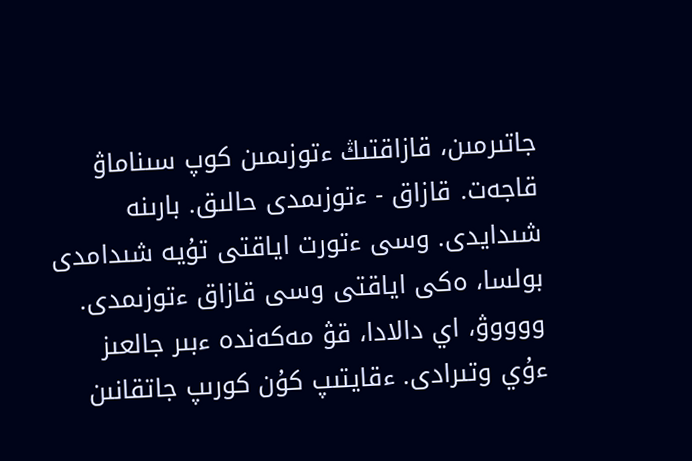جاتىرمىن، قازاقتىڭ ءتوزىمىن كوپ سىناماۋ قاجەت. قازاق - ءتوزىمدى حالىق. بارىنە شىدايدى. وسى ءتورت اياقتى تۇيە شىدامدى بولسا، ەكى اياقتى وسى قازاق ءتوزىمدى. ووووۋ، اي دالادا، قۋ مەكەندە ءبىر جالعىز ءۇي وتىرادى. ءقايتىپ كۇن كورىپ جاتقانىن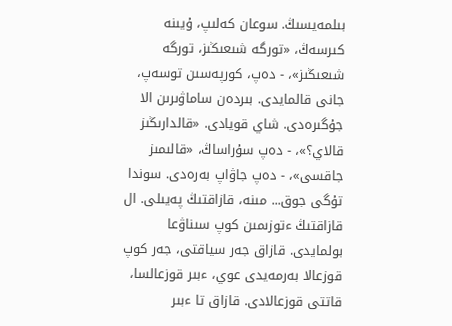بىلمەيسىڭ. سوعان كەلىپ، ۇيىنە كىرسەڭ، «تورگە شىعىڭىز، تورگە شىعىڭىز»، - دەپ، كورپەسىن توسەپ، جانى قالمايدى. بىردەن ساماۋىرىن الا جۇگىرەدى. شاي قويادى. «قالدارىڭىز قالاي؟»، - دەپ سۇراساڭ، «قالىمىز جاقسى»، - دەپ جاۋاپ بەرەدى. سوندا تۇگى جوق... مىنە، قازاقتىڭ پەيىلى. ال قازاقتىڭ ءتوزىمىن كوپ سىناۋعا بولمايدى. قازاق جەر سياقتى، جەر كوپ قوزعالا بەرمەيدى عوي، ءبىر قوزعالسا، قاتتى قوزعالادى. قازاق تا ءبىر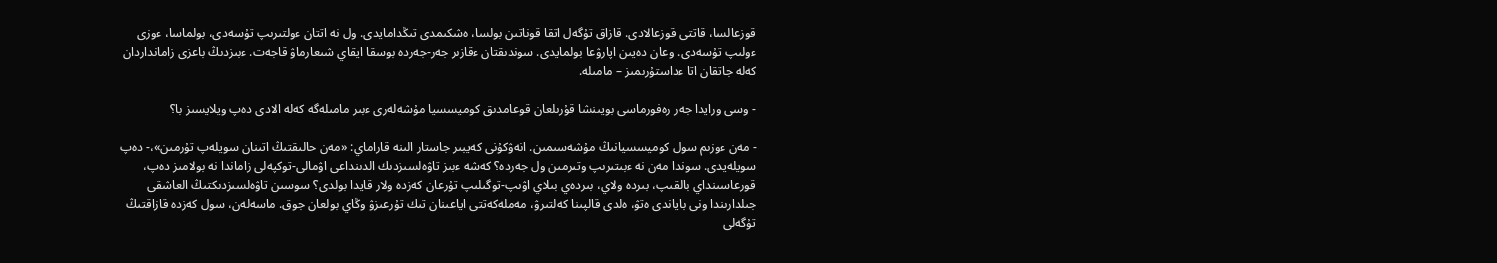قوزعالسا، قاتتى قوزعالادى. قازاق تۇگەل اتقا قوناتىن بولسا، ەشكىمدى تىڭدامايدى. ول نە اتتان ءولتىرىپ تۇسەدى، بولماسا، ءوزى ءولىپ تۇسەدى. وعان دەيىن اپارۋعا بولمايدى. سوندىقتان ءقازىر جەر-جەردە بوسقا ايقاي شىعارماۋ قاجەت. ءبىزدىڭ باعزى زامانداردان كەلە جاتقان اتا ءداستۇرىمىز – مامىلە.

- وسى ورايدا جەر رەفورماسى بويىنشا قۇرىلعان قوعامدىق كوميسسيا مۇشەلەرى ءبىر مامىلەگە كەلە الادى دەپ ويلايسىز با؟

- مەن ءوزىم سول كوميسسيانىڭ مۇشەسىمىن. انەۋكۇنى كەيبىر جاستار الىنە قاراماي: «مەن حالىقتىڭ اتىنان سويلەپ تۇرمىن»،- دەپ سويلەيدى. سوندا مەن نە ءبىتىرىپ وتىرمىن ول جەردە؟ كەشە ءبىز تاۋەلسىزدىك الدىنداعى اۋمالى-توكپەلى زاماندا نە بولامىز دەپ، قورعاسىنداي بالقىپ، بىردە ولاي، بىردەي بىلاي اۋىپ-توگىلىپ تۇرعان كەزدە ولار قايدا بولدى؟ سوسىن تاۋەلسىزدىكتىڭ العاشقى جىلدارىندا ونى باياندى ەتۋ، ەلدى قالپىنا كەلتىرۋ، مەملەكەتتى اياعىنان تىك تۇرعىزۋ وڭاي بولعان جوق. ماسەلەن، سول كەزدە قازاقتىڭ تۇگەلى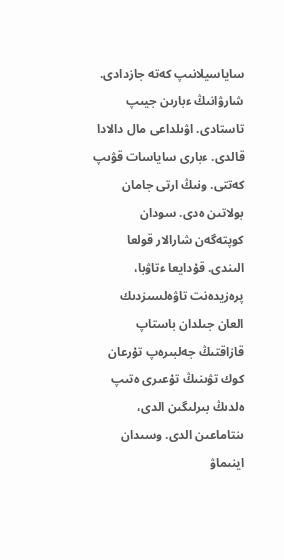ساياسيلانىپ كەتە جازدادى. شارۋانىڭ ءبارىن جيىپ تاستادى. اۋىلداعى مال دالادا قالدى. ءبارى ساياسات قۋىپ كەتتى. ونىڭ ارتى جامان بولاتىن ەدى. سودان كوپتەگەن شارالار قولعا الىندى. قۇدايعا ءتاۋبا، پرەزيدەنت تاۋەلسىزدىك العان جىلدان باستاپ قازاقتىڭ جەلبىرەپ تۇرعان كوك تۋىنىڭ تۇعىرى ەتىپ ەلدىڭ بىرلىگىن الدى، ىنتاماعىن الدى. وسىدان اينىماۋ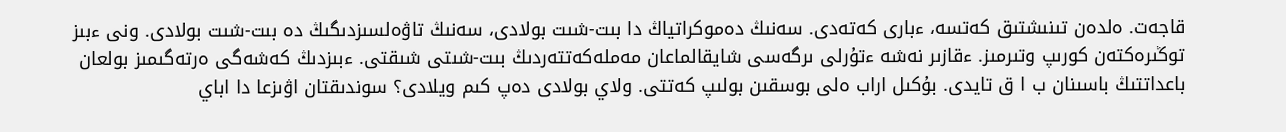قاجەت. ەلدەن تىنىشتىق كەتسە، ءبارى كەتەدى. سەنىڭ دەموكراتياڭ دا بىت-شىت بولادى، سەنىڭ تاۋەلسىزدىگىڭ دە بىت-شىت بولادى. ونى ءبىز توڭىرەكتەن كورىپ وتىرمىز. ءقازىر نەشە ءتۇرلى ىرگەسى شايقالماعان مەملەكەتتەردىڭ بىت-شىتى شىقتى. ءبىزدىڭ كەشەگى ەرتەگىمىز بولعان باعداتتىڭ باسىنان ب ا ق تايدى. بۇكىل اراب ەلى بوسقىن بولىپ كەتتى. ولاي بولادى دەپ كىم ويلادى؟ سوندىقتان اۋىزعا دا اباي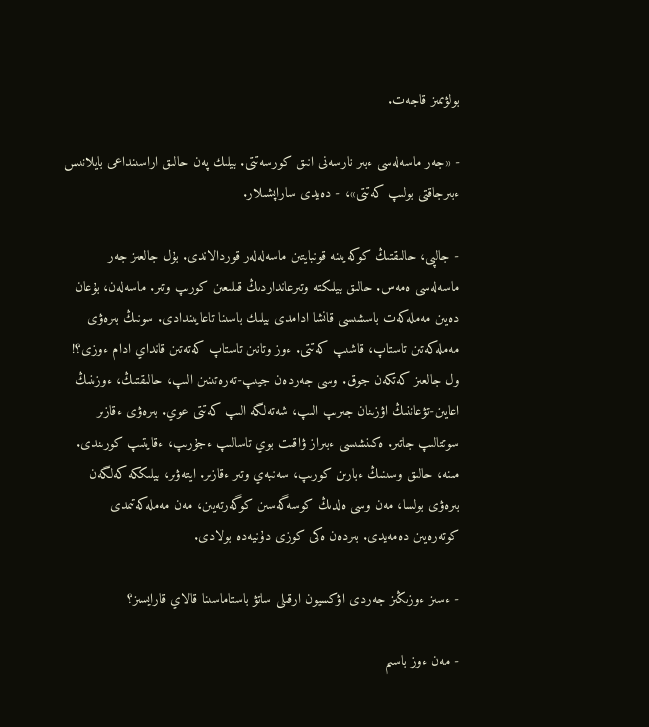بولۋىمىز قاجەت.

- «جەر ماسەلەسى ءبىر نارسەنى انىق كورسەتتى. بيلىك پەن حالىق اراسىنداعى بايلانىس ءبىرجاقتى بولىپ كەتتى»، - دەيدى ساراپشىلار.

- جالپى، حالىقتىڭ كوكەيىنە قونبايتىن ماسەلەلەر قوردالاندى. بۇل جالعىز جەر ماسەلەسى ەمەس. حالىق بيلىكتە وتىرعانداردىڭ قىلىعىن كورىپ وتىر. ماسەلەن، بۇعان دەيىن مەملەكەت باسشىسى قانشا ادامدى بيلىك باسىنا تاعايىندادى. سونىڭ بىرەۋى مەملەكەتىن تاستاپ، قاشىپ كەتتى. ءوز وتانىن تاستاپ كەتەتىن قانداي ادام ءوزى؟! ول جالعىز كەتكەن جوق. وسى جەردەن جيىپ-تەرەتىنىن الىپ، حالىقتىڭ، ءوزىنىڭ اعايىن-تۋعاننىڭ اۋزىنان جىرىپ الىپ، شەتەلگە الىپ كەتتى عوي. بىرەۋى ءقازىر سوتتالىپ جاتىر. ەكىنشىسى ءبىراز ۋاقىت بوي تاسالىپ ءجۇرىپ، ءقايتىپ كورىندى. مىنە، حالىق وسىنىڭ ءبارىن كورىپ، سەنبەي وتىر ءقازىر. ايتەۋىر، بيلىككە كەلگەن بىرەۋى بولسا، مەن وسى ەلدىڭ كوسەگەسىن كوگەرتەيىن، مەن مەملەكەتىمدى كوتەرەيىن دەمەيدى. بىردەن ەكى كوزى دۇنيەدە بولادى.

- ءسىز ءوزىڭىز جەردى اۋكسيون ارقىلى ساتۋ باستاماسىنا قالاي قارايسىز؟

- مەن ءوز باسىم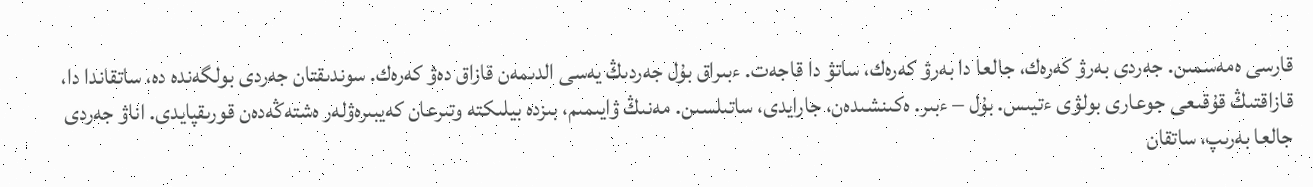قارسى ەمەسمىن. جەردى بەرۋ كەرەك، جالعا دا بەرۋ كەرەك، ساتۋ دا قاجەت. ءبىراق بۇل جەردىڭ يەسى الدىمەن قازاق دەۋ كەرەك. سوندىقتان جەردى بولگەندە دە، ساتقاندا دا، قازاقتىڭ قۇقىعى جوعارى بولۋى ءتيىس. بۇل – ءبىر. ەكىنشىدەن، جارايدى، ساتىلسىن. مەنىڭ ۋايىمىم، بىزدە بيلىكتە وتىرعان كەيبىرەۋلەر ەشتەڭەدەن قورىقپايدى. اناۋ جەردى جالعا بەرىپ، ساتقان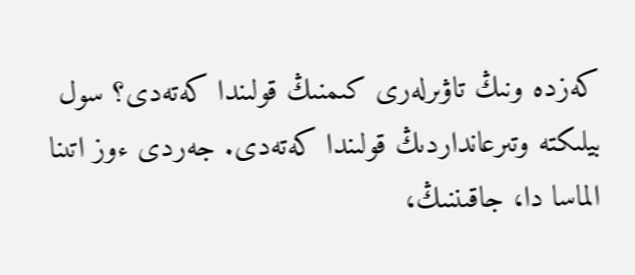كەزدە ونىڭ تاۋىرلەرى كىمنىڭ قولىندا كەتەدى؟ سول بيلىكتە وتىرعانداردىڭ قولىندا كەتەدى. جەردى ءوز اتىنا الماسا دا، جاقىننىڭ،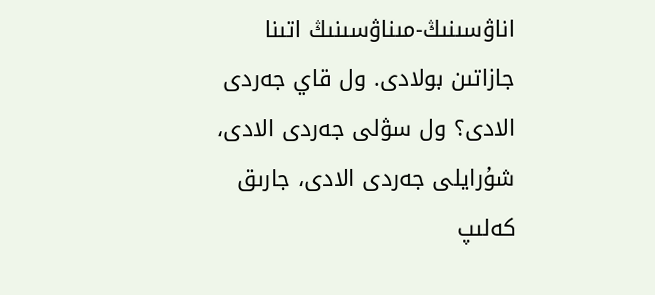اناۋسىنىڭ-مىناۋسىنىڭ اتىنا جازاتىن بولادى. ول قاي جەردى الادى؟ ول سۋلى جەردى الادى، شۇرايلى جەردى الادى، جارىق كەلىپ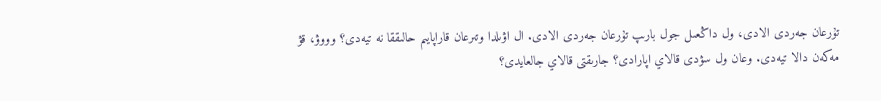تۇرعان جەردى الادى، ول داڭعىل جول بارىپ تۇرعان جەردى الادى. ال اۋىلدا وتىرعان قاراپايىم حالىققا نە تيەدى؟ وووۋ، قۋ مەكەن دالا تيەدى. وعان ول سۋدى قالاي اپارادى؟ جارىقتى قالاي جالعايدى؟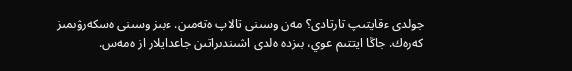جولدى ءقايتىپ تارتادى؟ مەن وسىنى تالاپ ەتەمىن. ءبىز وسىنى ەسكەرۋىمىز كەرەك. جاڭا ايتتىم عوي، بىزدە ەلدى اشىندىراتىن جاعدايلار از ەمەس.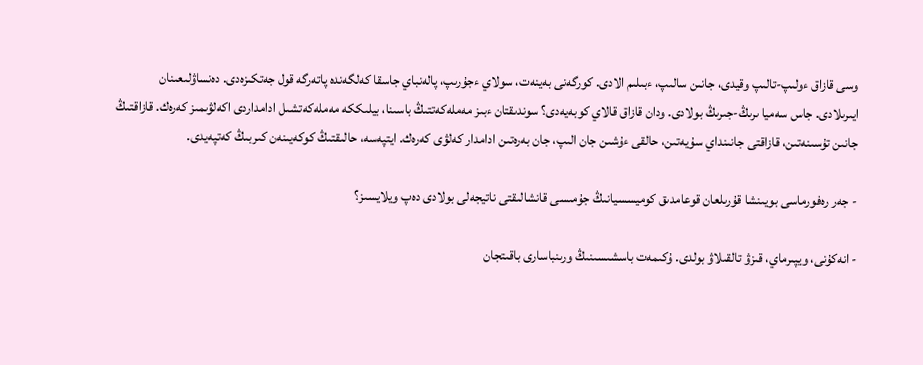وسى قازاق ءولىپ-تالىپ وقيدى، جانىن سالىپ، ءبىلىم الادى. كورگەنى بەينەت، سولاي ءجۇرىپ، پالەنباي جاسقا كەلگەندە پاتەرگە قول جەتكىزەدى. دەنساۋلىعىنان ايىرىلادى. جاس سەميا ىرىڭ-جىرىڭ بولادى. ودان قازاق قالاي كوبەيەدى؟ سوندىقتان ءبىز مەملەكەتتىڭ باسىنا، بيلىككە مەملەكەتشىل ادامداردى اكەلۋىمىز كەرەك. قازاقتىڭ جانىن تۇسىنەتىن، قازاقتى جانىنداي سۇيەتىن، حالقى ءۇشىن جان الىپ، جان بەرەتىن ادامدار كەلۋى كەرەك. ايتپەسە، حالىقتىڭ كوكەيىنەن كىربىڭ كەتپەيدى.

- جەر رەفورماسى بويىنشا قۇرىلعان قوعامدىق كوميسسيانىڭ جۇمىسى قانشالىقتى ناتيجەلى بولادى دەپ ويلايسىز؟

- انەكۇنى، ويپىرماي، قىزۋ تالقىلاۋ بولدى. ۇكىمەت باسشىسىنىڭ ورىنباسارى باقىتجان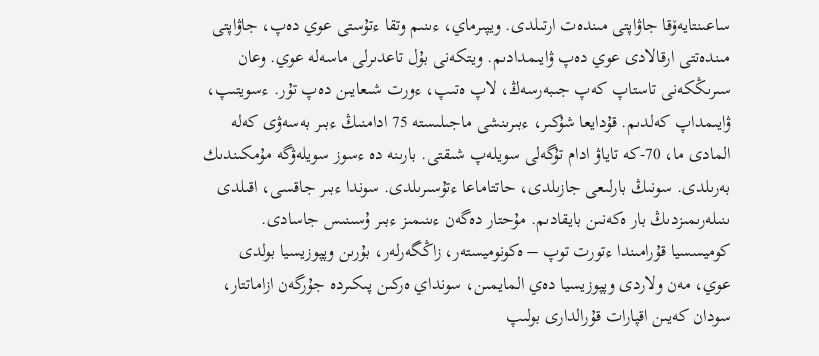ساعىنتايەۆقا جاۋاپتى مىندەت ارتىلدى. ويپىرماي، ءىنىم وتقا ءتۇستى عوي دەپ، جاۋاپتى مىندەتتى ارقالادى عوي دەپ ۋايىمدادىم. ويتكەنى بۇل تاعدىرلى ماسەلە عوي. وعان سىرىڭكەنى تاستاپ كەپ جىبەرسەڭ، لاپ ەتىپ، ءورت شىعايىن دەپ تۇر. ءسويتىپ، ۋايىمداپ كەلدىم. قۇدايعا شۇكىر، ءبىرىنشى ماجىلىستە 75 ادامنىڭ ءبىر بەسەۋى كەلە المادى ما، 70-كە تاياۋ ادام تۇگەلى سويلەپ شىقتى. بارىنە دە ءسوز سويلەۋگە مۇمكىندىك بەرىلدى. سونىڭ بارلىعى جازىلدى، حاتتاماعا ءتۇسىرىلدى. سوندا ءبىر جاقسى، اقىلدى ىنىلەرىمىزدىڭ بار ەكەنىن بايقادىم. مۇحتار دەگەن ءىنىمىز ءبىر ۇسىنىس جاسادى. كوميسسيا قۇرامىندا ءتورت توپ – ەكونوميستەر، زاڭگەرلەر، بۇرىن وپپوزيسيا بولدى عوي، مەن ولاردى وپپوزيسيا دەي المايمىن، سونداي ەركىن پىكىردە جۇرگەن ازاماتتار، سودان كەيىن اقپارات قۇرالدارى بولىپ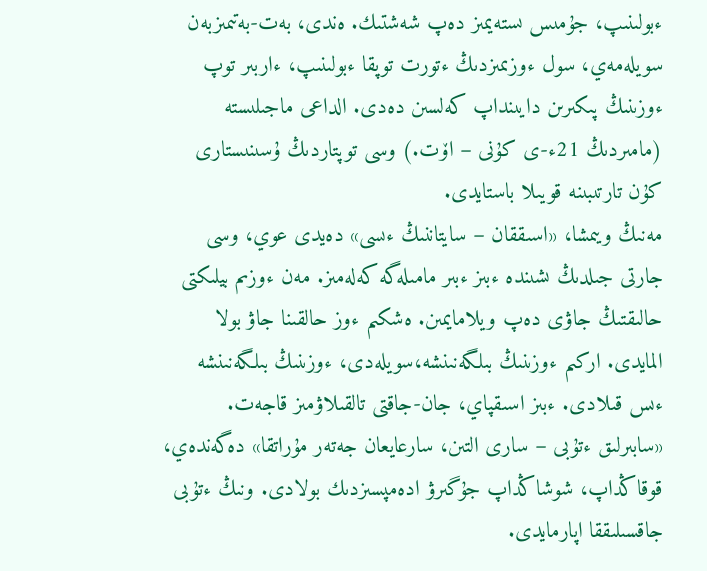ءبولىنىپ، جۇمىس ىستەيمىز دەپ شەشتىك. ەندى، بەت-بەتىمىزبەن سويلەمەي، سول ءوزىمىزدىڭ ءتورت توپقا ءبولىنىپ، ءاربىر توپ ءوزىنىڭ پىكىرىن دايىنداپ كەلسىن دەدى. الداعى ماجىلىستە (مامىردىڭ 21ء-ى كۇنى – اۆت.) وسى توپتاردىڭ ۇسىنىستارى كۇن تارتىبىنە قويىلا باستايدى.
مەنىڭ ويىمشا، «اسىققان – سايتاننىڭ ءىسى» دەيدى عوي، وسى جارتى جىلدىڭ ىشىندە ءبىز ءبىر مامىلەگە كەلەمىز. مەن ءوزىم بيلىكتى حالىقتىڭ جاۋى دەپ ويلامايمىن. ەشكىم ءوز حالقىنا جاۋ بولا المايدى. اركىم ءوزىنىڭ بىلگەنىنشە،سويلەدى، ءوزىنىڭ بىلگەنىنشە ءىس قىلادى. ءبىز اسىقپاي، جان-جاقتى تالقىلاۋمىز قاجەت. «سابىرلىق ءتۇبى – سارى التىن، سارعايعان جەتەر مۇراتقا» دەگەندەي، قوقاڭداپ، شوشاڭداپ جۇگىرۋ ادەمپسىزدىك بولادى. ونىڭ ءتۇبى جاقسىلىققا اپارمايدى.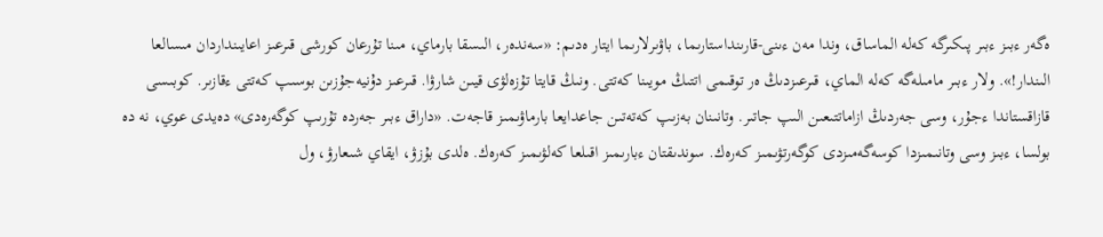ەگەر ءبىز ءبىر پىكىرگە كەلە الماساق، وندا مەن ءىنى-قارىنداستارىما، باۋىرلارىما ايتار ەدىم: «سەندەر، الىسقا بارماي، مىنا تۇرعان كورشى قىرعىز اعايىنداردان مىسالعا الىندار!». ولار ءبىر مامىلەگە كەلە الماي، قىرعىزدىڭ ەر توقىمى اتتىڭ مويىنا كەتتى. ونىڭ قايتا تۇزەلۋى قيىن شارۋا. قىرعىز دۇنيەجۇزىن بوسىپ كەتتى ءقازىر. كوبىسى قازاقستاندا ءجۇر، وسى جەردىڭ ازاماتتىعىن الىپ جاتىر. وتانىنان بەزىپ كەتەتىن جاعدايعا بارماۋىمىز قاجەت. «داراق ءبىر جەردە تۇرىپ كوگەرەدى» دەيدى عوي، نە دە بولسا، ءبىز وسى وتانىمىزدا كوسەگەمىزدى كوگەرتۋىمىز كەرەك. سوندىقتان ءبارىمىز اقىلعا كەلۋىمىز كەرەك. ەلدى بۇزۋ، ايقاي شىعارۋ، ول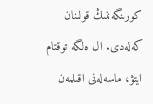كورىنگەننىڭ قولىنان كەلەدى. ال ەلگە توقتام ايتۋ، ماسەلەنى اقىلمەن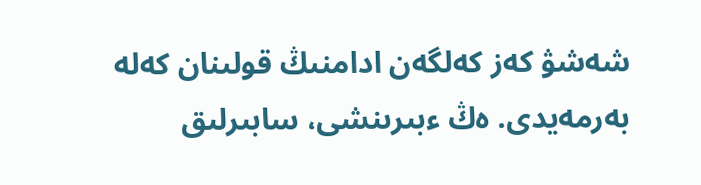شەشۋ كەز كەلگەن ادامنىڭ قولىنان كەلە بەرمەيدى. ەڭ ءبىرىنشى، سابىرلىق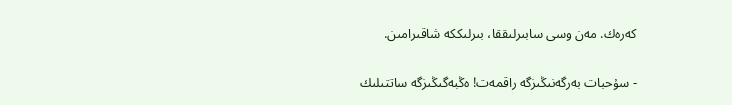كەرەك. مەن وسى سابىرلىققا، بىرلىككە شاقىرامىن.

- سۇحبات بەرگەنىڭىزگە راقمەت! ەڭبەگىڭىزگە ساتتىلىك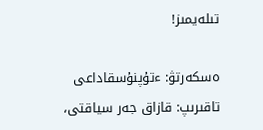تىلەيمىز!

ەسكەرتۋ: ءتۇپنۇسقاداعى تاقىرىپ: قازاق جەر سياقتى،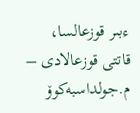ءبىر قوزعالسا، قاتتى قوزعالادى – م.جولداسبەكوۆ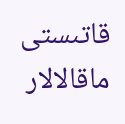قاتىستى ماقالالار